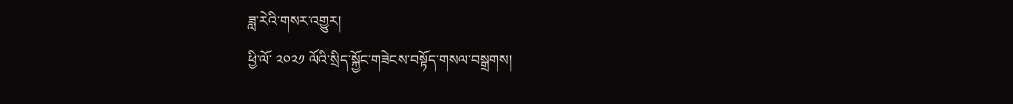ཟླ་རེའི་གསར་འགྱུར།
ཕྱི་ལོ་ ༢༠༢༡ ལོའི་སྲིད་སྐྱོང་གཟེངས་བསྟོད་གསལ་བསྒྲགས།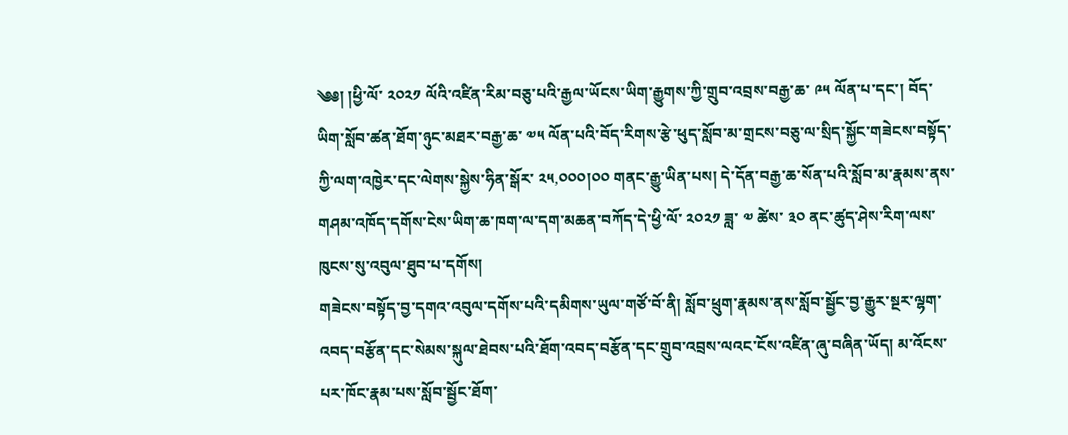༄༅། །ཕྱི་ལོ་ ༢༠༢༡ ལོའི་འཛིན་རིམ་བཅུ་པའི་རྒྱལ་ཡོངས་ཡིག་རྒྱུགས་ཀྱི་གྲུབ་འབྲས་བརྒྱ་ཆ་ ༩༥ ལོན་པ་དང་། བོད་ཡིག་སློབ་ཚན་ཐོག་ཉུང་མཐར་བརྒྱ་ཆ་ ༧༥ ལོན་པའི་བོད་རིགས་རྩེ་ཕུད་སློབ་མ་གྲངས་བཅུ་ལ་སྲིད་སྐྱོང་གཟེངས་བསྟོད་ཀྱི་ལག་འཁྱེར་དང་ལེགས་སྐྱེས་ཧིན་སྒོར་ ༢༥,༠༠༠།༠༠ གནང་རྒྱུ་ཡིན་པས། དེ་དོན་བརྒྱ་ཆ་སོན་པའི་སློབ་མ་རྣམས་ནས་གཤམ་འཁོད་དགོས་ངེས་ཡིག་ཆ་ཁག་ལ་དག་མཆན་བཀོད་དེ་ཕྱི་ལོ་ ༢༠༢༡ ཟླ་ ༧ ཚེས་ ༣༠ ནང་ཚུད་ཤེས་རིག་ལས་ཁུངས་སུ་འབུལ་ཐུབ་པ་དགོས།
གཟེངས་བསྟོད་བྱ་དགའ་འབུལ་དགོས་པའི་དམིགས་ཡུལ་གཙོ་བོ་ནི། སློབ་ཕྲུག་རྣམས་ནས་སློབ་སྦྱོང་བྱ་རྒྱུར་སྔར་ལྷག་འབད་བརྩོན་དང་སེམས་སྐུལ་ཐེབས་པའི་ཐོག་འབད་བརྩོན་དང་གྲུབ་འབྲས་ལའང་ངོས་འཛིན་ཞུ་བཞིན་ཡོད། མ་འོངས་པར་ཁོང་རྣམ་པས་སློབ་སྦྱོང་ཐོག་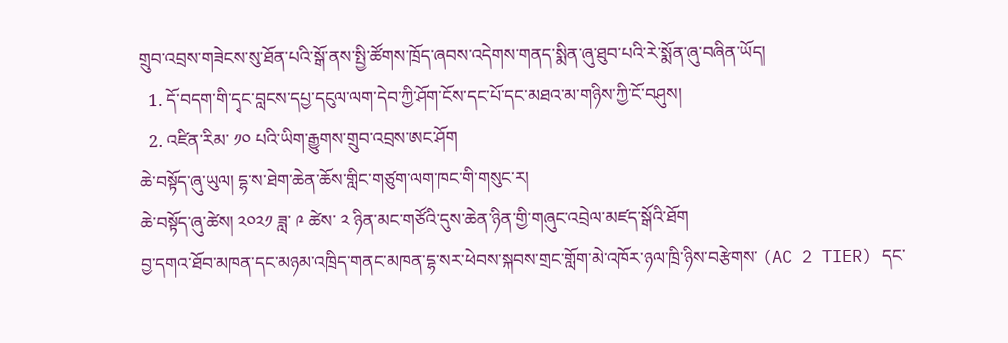གྲུབ་འབྲས་གཟེངས་སུ་ཐོན་པའི་སྒོ་ནས་སྤྱི་ཚོགས་ཁྲོད་ཞབས་འདེགས་གནད་སྨིན་ཞུ་ཐུབ་པའི་རེ་སྨོན་ཞུ་བཞིན་ཡོད།
  1. དོ་བདག་གི་དྭང་བླངས་དཔྱ་དངུལ་ལག་དེབ་ཀྱི་ཤོག་ངོས་དང་པོ་དང་མཐའ་མ་གཉིས་ཀྱི་ངོ་བཤུས།
  2. འཛིན་རིམ་ ༡༠ པའི་ཡིག་རྒྱུགས་གྲུབ་འབྲས་ཨང་ཤོག
ཆེ་བསྟོད་ཞུ་ཡུལ། དྷ་ས་ཐེག་ཆེན་ཆོས་གླིང་གཙུག་ལག་ཁང་གི་གསུང་ར།
ཆེ་བསྟོད་ཞུ་ཚེས། ༢༠༢༡ ཟླ་ ༩ ཚེས་ ༢ ཉིན་མང་གཙོའི་དུས་ཆེན་ཉིན་གྱི་གཞུང་འབྲེལ་མཛད་སྒོའི་ཐོག
བྱ་དགའ་ཐོབ་མཁན་དང་མཉམ་འཁྲིད་གནང་མཁན་དྷ་སར་ཕེབས་སྐབས་གྲང་གློག་མེ་འཁོར་ཉལ་ཁྲི་ཉིས་བརྩེགས་ (AC 2 TIER) དང་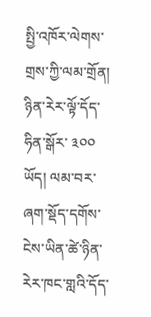སྤྱི་འཁོར་ལེགས་གྲས་ཀྱི་ལམ་གྲོན། ཉིན་རེར་ལྟོ་དོད་ཧིན་སྒོར་ ༣༠༠ ཡོད། ལམ་བར་ཞག་སྡོད་དགོས་ངེས་ཡིན་ཚེ་ཉིན་རེར་ཁང་གླའི་དོད་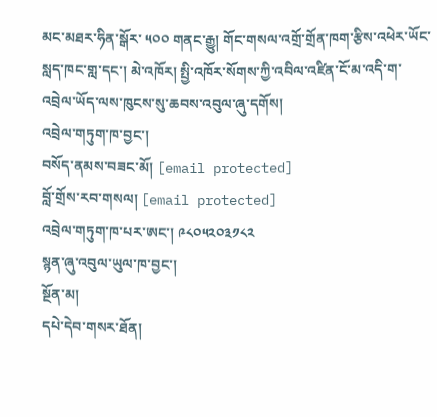མང་མཐར་ཧིན་སྒོར་ ༥༠༠ གནང་རྒྱུ། གོང་གསལ་འགྲོ་གྲོན་ཁག་རྩིས་འཕེར་ཡོང་སླད་ཁང་གླ་དང་། མེ་འཁོར། སྤྱི་འཁོར་སོགས་ཀྱི་འབིལ་འཛིན་ངོ་མ་འདི་ག་འབྲེལ་ཡོད་ལས་ཁུངས་སུ་ཆབས་འབུལ་ཞུ་དགོས།
འབྲེལ་གཏུག་ཁ་བྱང་།
བསོད་ནམས་བཟང་མོ། [email protected]
བློ་གྲོས་རབ་གསལ། [email protected]
འབྲེལ་གཏུག་ཁ་པར་ཨང་། ༩༨༠༥༢༠༣༡༨༢
སྙན་ཞུ་འབུལ་ཡུལ་ཁ་བྱང་།
སྔོན་མ།
དཔེ་དེབ་གསར་ཐོན།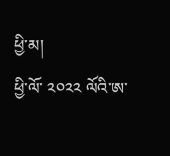ཕྱི་མ།
ཕྱི་ལོ་ ༢༠༢༢ ལོའི་ཨ་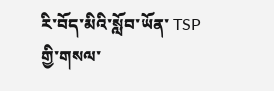རི་བོད་མིའི་སློབ་ཡོན་ TSP གྱི་གསལ་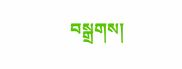བསྒྲགས།